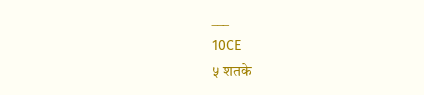___
10CE
५ शतके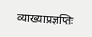व्याख्याप्रज्ञप्तिः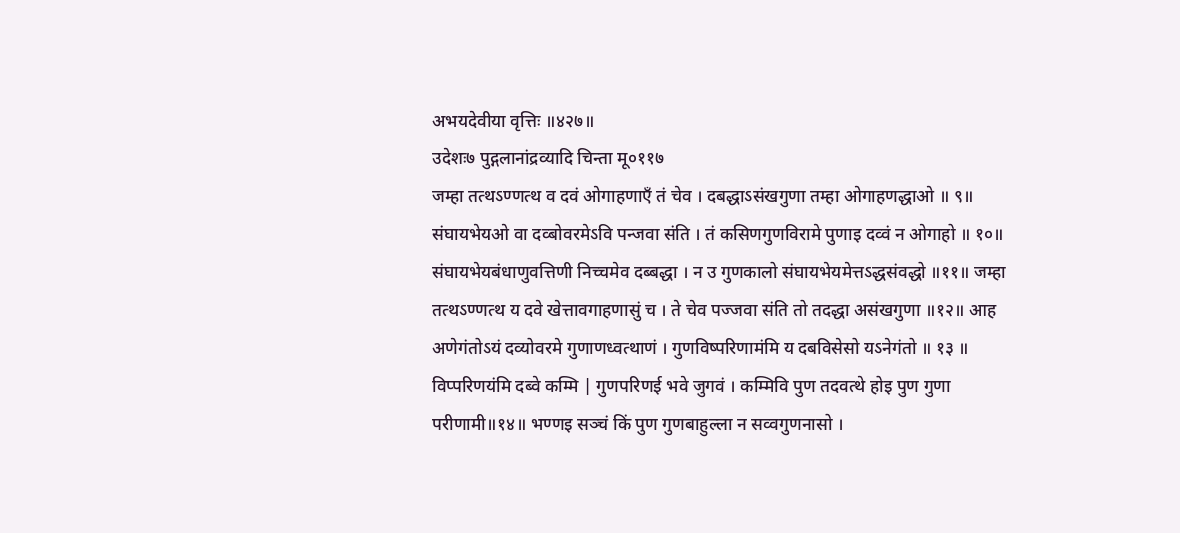अभयदेवीया वृत्तिः ॥४२७॥
उदेशः७ पुद्गलानांद्रव्यादि चिन्ता मू०११७
जम्हा तत्थऽण्णत्थ व दवं ओगाहणाएँ तं चेव । दबद्धाऽसंखगुणा तम्हा ओगाहणद्धाओ ॥ ९॥ संघायभेयओ वा दव्बोवरमेऽवि पन्जवा संति । तं कसिणगुणविरामे पुणाइ दव्वं न ओगाहो ॥ १०॥ संघायभेयबंधाणुवत्तिणी निच्चमेव दब्बद्धा । न उ गुणकालो संघायभेयमेत्तऽद्धसंवद्धो ॥११॥ जम्हा तत्थऽण्णत्थ य दवे खेत्तावगाहणासुं च । ते चेव पज्जवा संति तो तदद्धा असंखगुणा ॥१२॥ आह अणेगंतोऽयं दव्योवरमे गुणाणध्वत्थाणं । गुणविष्परिणामंमि य दबविसेसो यऽनेगंतो ॥ १३ ॥ विप्परिणयंमि दब्वे कम्मि | गुणपरिणई भवे जुगवं । कम्मिवि पुण तदवत्थे होइ पुण गुणा परीणामी॥१४॥ भण्णइ सञ्चं किं पुण गुणबाहुल्ला न सव्वगुणनासो ।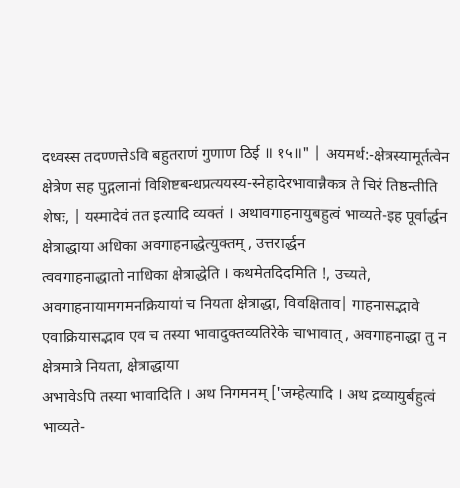दध्वस्स तदण्णत्तेऽवि बहुतराणं गुणाण ठिई ॥ १५॥" | अयमर्थ:-क्षेत्रस्यामूर्तत्वेन क्षेत्रेण सह पुद्गलानां विशिष्टबन्धप्रत्ययस्य-स्नेहादेरभावान्नैकत्र ते चिरं तिष्ठन्तीति शेषः, | यस्मादेवं तत इत्यादि व्यक्तं । अथावगाहनायुबहुत्वं भाव्यते-इह पूर्वार्द्धन क्षेत्राद्धाया अधिका अवगाहनाद्धेत्युक्तम् , उत्तरार्द्धन
त्ववगाहनाद्धातो नाधिका क्षेत्राद्धेति । कथमेतदिदमिति !, उच्यते, अवगाहनायामगमनक्रियायां च नियता क्षेत्राद्धा, विवक्षिताव| गाहनासद्भावे एवाक्रियासद्भाव एव च तस्या भावादुक्तव्यतिरेके चाभावात् , अवगाहनाद्धा तु न क्षेत्रमात्रे नियता, क्षेत्राद्धाया
अभावेऽपि तस्या भावादिति । अथ निगमनम् ['जम्हेत्यादि । अथ द्रव्यायुर्बहुत्वं भाव्यते-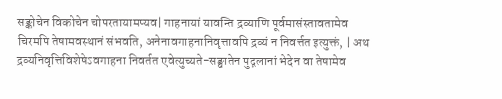सङ्कोचेन विकोचेन चोपरतायामप्यव| गाहनायां यावन्ति द्रव्याणि पूर्वमासंस्तावतामेव चिरमपि तेषामवस्थानं संभवति, अनेनावगाहनानिवृत्तावपि द्रव्यं न निवर्त्तत इत्युक्तं, | अथ द्रव्यनिवृत्तिविशेषेऽवगाहना निवर्तत एवेत्युच्यते-सङ्घातेन पुद्गलानां भेदेन वा तेषामेव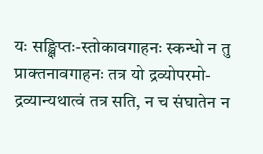यः सङ्क्षिप्तः-स्तोकावगाहनः स्कन्धो न तु प्राक्तनावगाहनः तत्र यो द्रव्योपरमो-द्रव्यान्यथात्वं तत्र सति, न च संघातेन न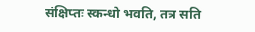संक्षिप्तः स्कन्धो भवति, तत्र सति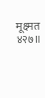मूक्ष्मत
४२७॥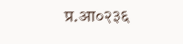प्र.आ०२३६